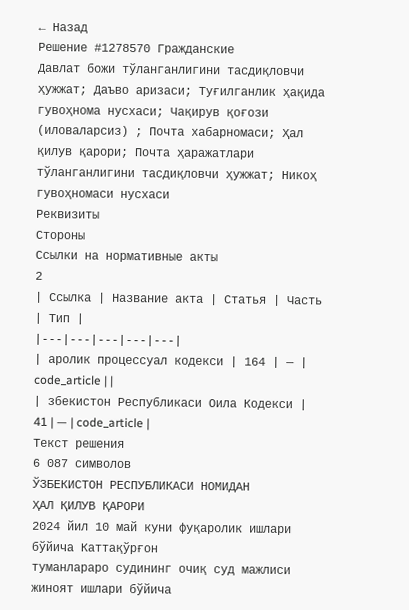← Назад
Решение #1278570 Гражданские
Давлат божи тўланганлигини тасдиқловчи ҳужжат; Даъво аризаси; Туғилганлик ҳақида гувоҳнома нусхаси; Чақирув қоғози (иловаларсиз) ; Почта хабарномаси; Ҳал қилув қарори; Почта ҳаражатлари тўланганлигини тасдиқловчи ҳужжат; Никоҳ гувоҳномаси нусхаси
Реквизиты
Стороны
Ссылки на нормативные акты
2
| Ссылка | Название акта | Статья | Часть | Тип |
|---|---|---|---|---|
| аролик процессуал кодекси | 164 | — | code_article | |
| збекистон Республикаси Оила Кодекси | 41 | — | code_article |
Текст решения
6 087 символов
ЎЗБЕКИСТОН РЕСПУБЛИКАСИ НОМИДАН
ҲАЛ ҚИЛУВ ҚАРОРИ
2024 йил 10 май куни фуқаролик ишлари бўйича Каттақўрғон
туманлараро судининг очиқ суд мажлиси жиноят ишлари бўйича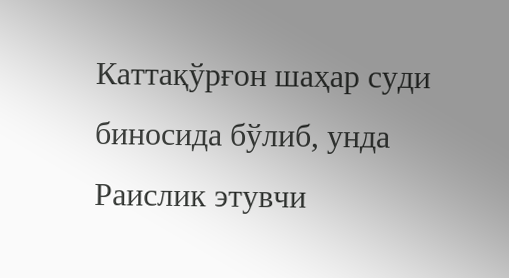Каттақўрғон шаҳар суди биносида бўлиб, унда
Раислик этувчи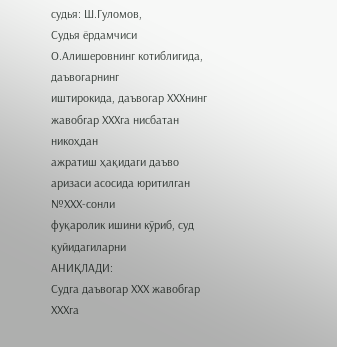судья: Ш.Гуломов,
Судья ёрдамчиси О.Алишеровнинг котиблигида, даъвогарнинг
иштирокида, даъвогар ХХХнинг жавобгар ХХХга нисбатан никоҳдан
ажратиш ҳақидаги даъво аризаси асосида юритилган №ХХХ-сонли
фуқаролик ишини кўриб, суд қуйидагиларни
АНИҚЛАДИ:
Судга даъвогар ХХХ жавобгар ХХХга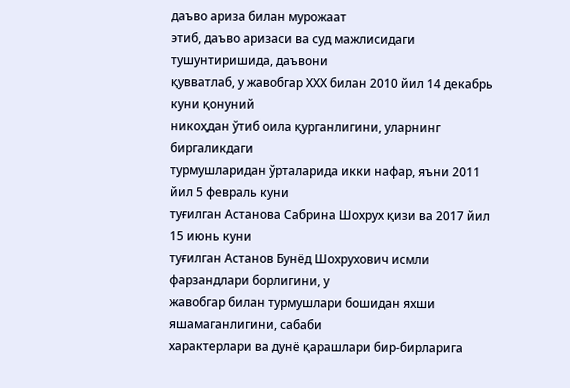даъво ариза билан мурожаат
этиб, даъво аризаси ва суд мажлисидаги тушунтиришида, даъвони
қувватлаб, у жавобгар ХХХ билан 2010 йил 14 декабрь куни қонуний
никоҳдан ўтиб оила қурганлигини, уларнинг биргаликдаги
турмушларидан ўрталарида икки нафар, яъни 2011 йил 5 февраль куни
туғилган Астанова Сабрина Шохрух қизи ва 2017 йил 15 июнь куни
туғилган Астанов Бунёд Шохрухович исмли фарзандлари борлигини, у
жавобгар билан турмушлари бошидан яхши яшамаганлигини, сабаби
характерлари ва дунё қарашлари бир-бирларига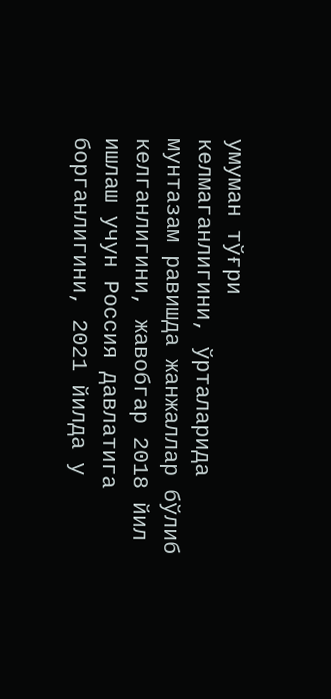умуман тўғри
келмаганлигини, ўрталарида мунтазам равишда жанжаллар бўлиб
келганлигини, жавобгар 2018 йил ишлаш учун Россия давлатига
борганлигини, 2021 йилда у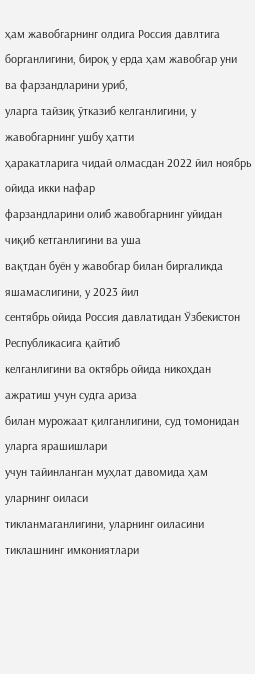ҳам жавобгарнинг олдига Россия давлтига
борганлигини, бироқ у ерда ҳам жавобгар уни ва фарзандларини уриб,
уларга тайзиқ ўтказиб келганлигини, у жавобгарнинг ушбу ҳатти
ҳаракатларига чидай олмасдан 2022 йил ноябрь ойида икки нафар
фарзандларини олиб жавобгарнинг уйидан чиқиб кетганлигини ва уша
вақтдан буён у жавобгар билан биргаликда яшамаслигини, у 2023 йил
сентябрь ойида Россия давлатидан Ўзбекистон Республикасига қайтиб
келганлигини ва октябрь ойида никоҳдан ажратиш учун судга ариза
билан мурожаат қилганлигини, суд томонидан уларга ярашишлари
учун тайинланган муҳлат давомида ҳам уларнинг оиласи
тикланмаганлигини, уларнинг оиласини тиклашнинг имкониятлари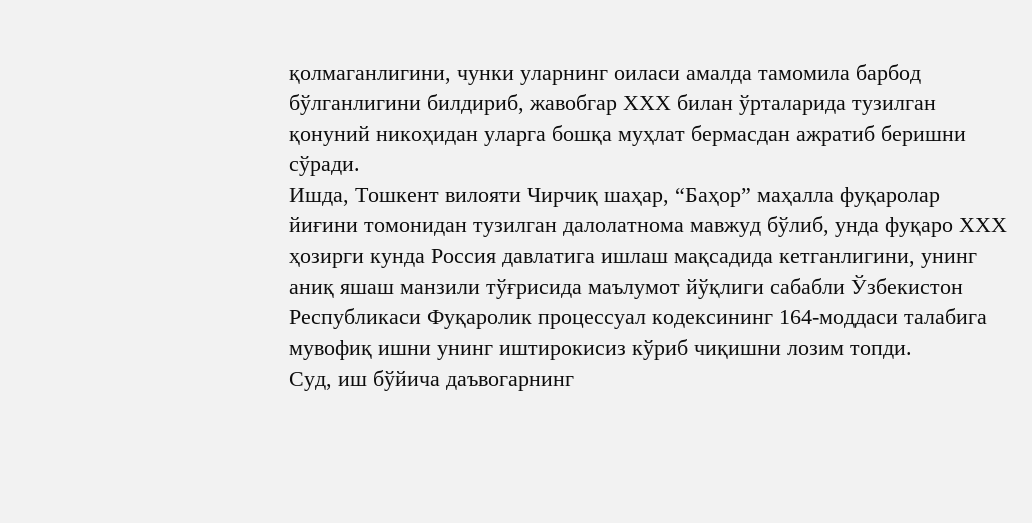қолмаганлигини, чунки уларнинг оиласи амалда тамомила барбод
бўлганлигини билдириб, жавобгар ХХХ билан ўрталарида тузилган
қонуний никоҳидан уларга бошқа муҳлат бермасдан ажратиб беришни
сўради.
Ишда, Тошкент вилояти Чирчиқ шаҳар, “Баҳор” маҳалла фуқаролар
йиғини томонидан тузилган далолатнома мавжуд бўлиб, унда фуқаро ХХХ
ҳозирги кунда Россия давлатига ишлаш мақсадида кетганлигини, унинг
аниқ яшаш манзили тўғрисида маълумот йўқлиги сабабли Ўзбекистон
Республикаси Фуқаролик процессуал кодексининг 164-моддаси талабига
мувофиқ ишни унинг иштирокисиз кўриб чиқишни лозим топди.
Суд, иш бўйича даъвогарнинг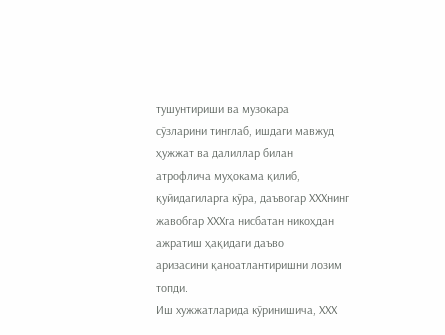тушунтириши ва музокара
сўзларини тинглаб, ишдаги мавжуд ҳужжат ва далиллар билан
атрофлича муҳокама қилиб, қуйидагиларга кўра, даъвогар ХХХнинг
жавобгар ХХХга нисбатан никоҳдан ажратиш ҳақидаги даъво
аризасини қаноатлантиришни лозим топди.
Иш хужжатларида кўринишича, ХХХ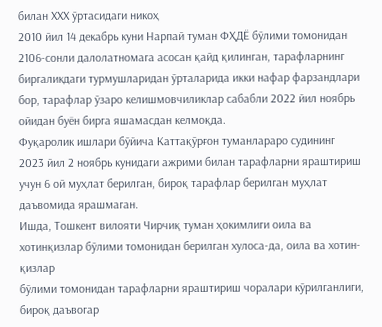билан ХХХ ўртасидаги никоҳ
2010 йил 14 декабрь куни Нарпай туман ФҲДЁ бўлими томонидан
2106-сонли далолатномага асосан қайд қилинган, тарафларнинг
биргаликдаги турмушларидан ўрталарида икки нафар фарзандлари
бор, тарафлар ўзаро келишмовчиликлар сабабли 2022 йил ноябрь
ойидан буён бирга яшамасдан келмоқда.
Фуқаролик ишлари бўйича Каттақўрғон туманлараро судининг
2023 йил 2 ноябрь кунидаги ажрими билан тарафларни яраштириш
учун 6 ой муҳлат берилган, бироқ тарафлар берилган муҳлат
даъвомида ярашмаган.
Ишда, Тошкент вилояти Чирчиқ туман ҳокимлиги оила ва хотинқизлар бўлими томонидан берилган хулоса-да, оила ва хотин-қизлар
бўлими томонидан тарафларни яраштириш чоралари кўрилганлиги,
бироқ даъвогар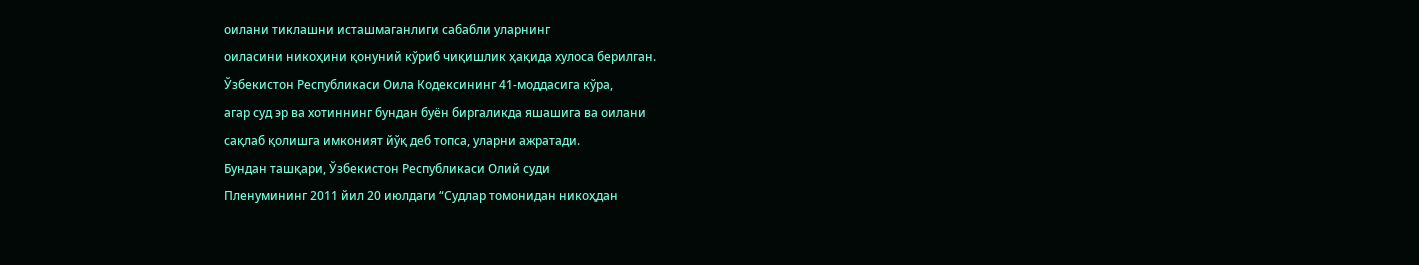оилани тиклашни исташмаганлиги сабабли уларнинг
оиласини никоҳини қонуний кўриб чиқишлик ҳақида хулоса берилган.
Ўзбекистон Республикаси Оила Кодексининг 41-моддасига кўра,
агар суд эр ва хотиннинг бундан буён биргаликда яшашига ва оилани
сақлаб қолишга имконият йўқ деб топса, уларни ажратади.
Бундан ташқари, Ўзбекистон Республикаси Олий суди
Пленумининг 2011 йил 20 июлдаги “Судлар томонидан никоҳдан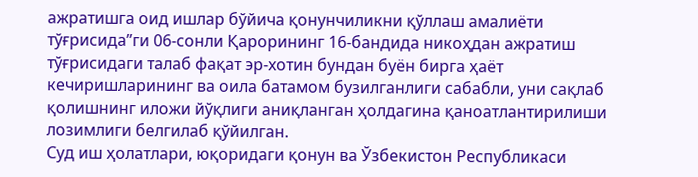ажратишга оид ишлар бўйича қонунчиликни қўллаш амалиёти
тўғрисида”ги 06-сонли Қарорининг 16-бандида никоҳдан ажратиш
тўғрисидаги талаб фақат эр-хотин бундан буён бирга ҳаёт
кечиришларининг ва оила батамом бузилганлиги сабабли, уни сақлаб
қолишнинг иложи йўқлиги аниқланган ҳолдагина қаноатлантирилиши
лозимлиги белгилаб қўйилган.
Суд иш ҳолатлари, юқоридаги қонун ва Ўзбекистон Республикаси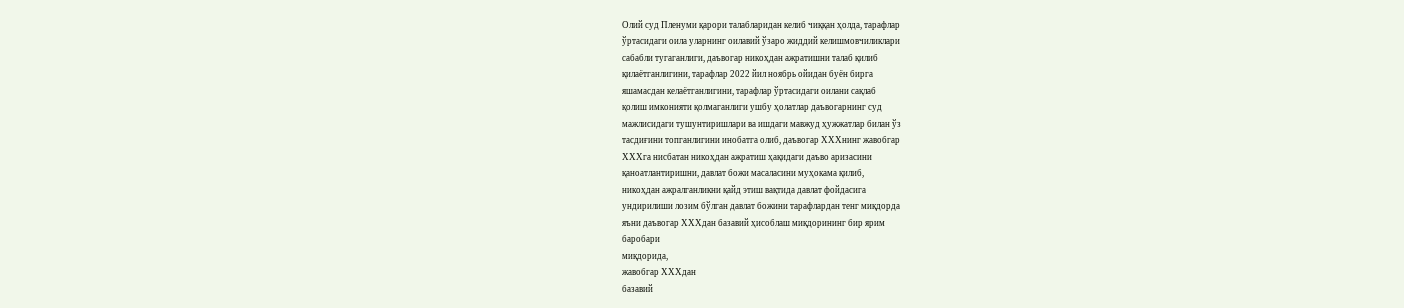Олий суд Пленуми қарори талабларидан келиб чиққан ҳолда, тарафлар
ўртасидаги оила уларнинг оилавий ўзаро жиддий келишмовчиликлари
сабабли тугаганлиги, даъвогар никоҳдан ажратишни талаб қилиб
қилаётганлигини, тарафлар 2022 йил ноябрь ойидан буён бирга
яшамасдан келаётганлигини, тарафлар ўртасидаги оилани сақлаб
қолиш имконияти қолмаганлиги ушбу ҳолатлар даъвогарнинг суд
мажлисидаги тушунтиришлари ва ишдаги мавжуд ҳужжатлар билан ўз
тасдиғини топганлигини инобатга олиб, даъвогар ХХХнинг жавобгар
ХХХга нисбатан никоҳдан ажратиш ҳақидаги даъво аризасини
қаноатлантиришни, давлат божи масаласини муҳокама қилиб,
никоҳдан ажралганликни қайд этиш вақтида давлат фойдасига
ундирилиши лозим бўлган давлат божини тарафлардан тенг миқдорда
яъни даъвогар ХХХдан базавий ҳисоблаш миқдорининг бир ярим
баробари
миқдорида,
жавобгар ХХХдан
базавий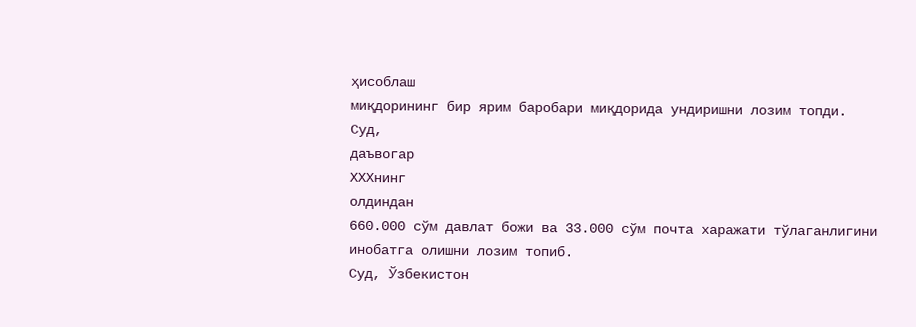ҳисоблаш
миқдорининг бир ярим баробари миқдорида ундиришни лозим топди.
Суд,
даъвогар
ХХХнинг
олдиндан
660.000 сўм давлат божи ва 33.000 сўм почта харажати тўлаганлигини
инобатга олишни лозим топиб.
Суд, Ўзбекистон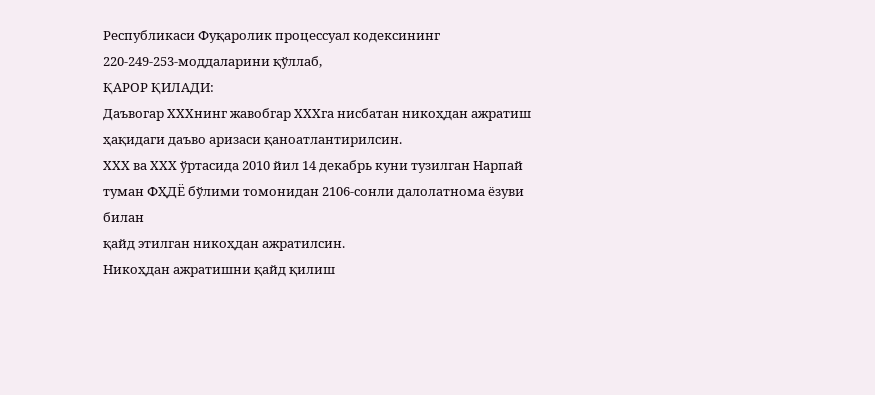Республикаси Фуқаролик процессуал кодексининг
220-249-253-моддаларини қўллаб,
ҚАРОР ҚИЛАДИ:
Даъвогар ХХХнинг жавобгар ХХХга нисбатан никоҳдан ажратиш
ҳақидаги даъво аризаси қаноатлантирилсин.
ХХХ ва ХХХ ўртасида 2010 йил 14 декабрь куни тузилган Нарпай
туман ФҲДЁ бўлими томонидан 2106-сонли далолатнома ёзуви билан
қайд этилган никоҳдан ажратилсин.
Никоҳдан ажратишни қайд қилиш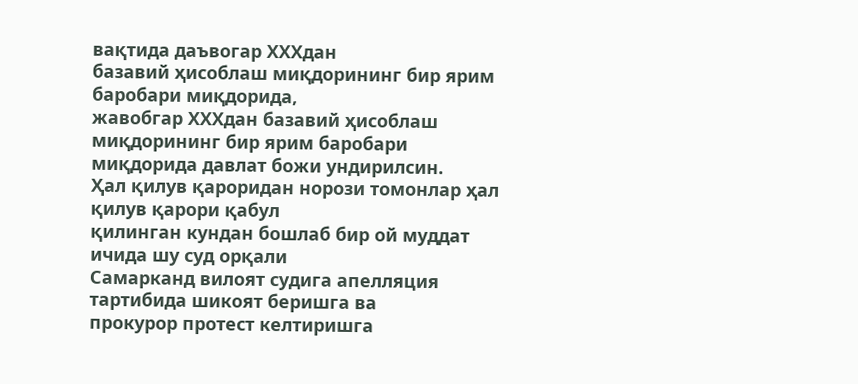вақтида даъвогар ХХХдан
базавий ҳисоблаш миқдорининг бир ярим баробари миқдорида,
жавобгар ХХХдан базавий ҳисоблаш миқдорининг бир ярим баробари
миқдорида давлат божи ундирилсин.
Ҳал қилув қароридан норози томонлар ҳал қилув қарори қабул
қилинган кундан бошлаб бир ой муддат ичида шу суд орқали
Самарканд вилоят судига апелляция тартибида шикоят беришга ва
прокурор протест келтиришга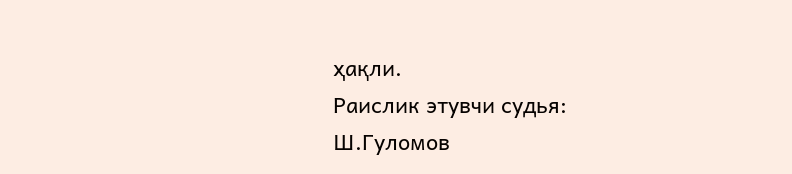ҳақли.
Раислик этувчи судья:
Ш.Гуломов